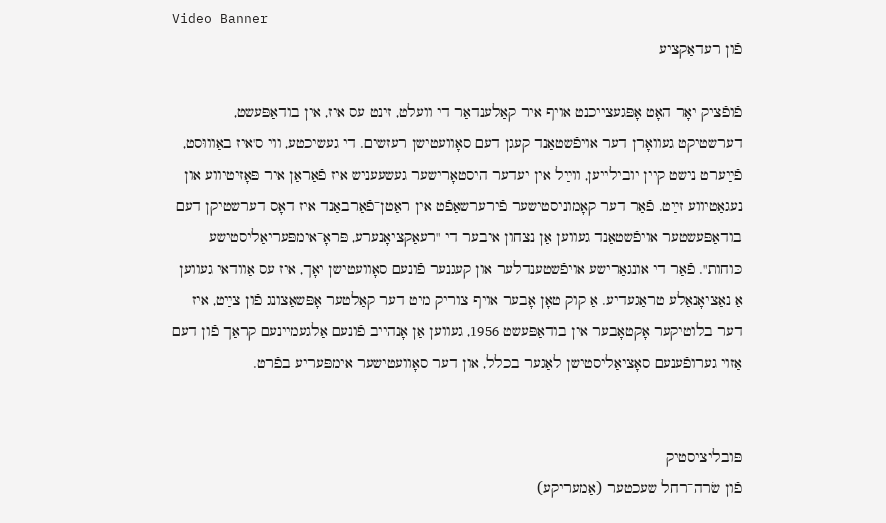Video Banner
פֿון רעדאַקציע

פֿופֿציק יאָר האָט אָפּגעצייכנט אויף איר קאַלענדאַר די וועלט, זינט עס איז, אין בודאַפּעשט, דערשטיקט געוואָרן דער אויפֿשטאַנד קעגן דעם סאָוועטישן רעזשים. די געשיכטע, ווי ס'איז באַוווּסט, פֿײַערט נישט קיין יובילייען, ווײַל אין יעדער היסטאָרישער געשעעניש איז פֿאַראַן איר פּאָזיטיווע און נעגאַטיווע זײַט. פֿאַר דער קאָמוניסטישער פֿירערשאַפֿט אין ראַטן־פֿאַרבאַנד איז דאָס דערשטיקן דעם בודאַפּעשטער אויפֿשטאַנד געווען אַן נצחון איבער די "רעאַקציאָנערע, פּראָ־אימפּעריאַליסטישע כּוחות". פֿאַר די אונגאַרישע אויפֿשטענדלער און קעגנער פֿונעם סאָוועטישן יאָך, איז עס אַוודאי געווען אַ נאַציאָנאַלע טראַגעדיע. אַ קוק טאָן אָבער אויף צוריק מיט דער קאַלטער אָפּשאַצונג פֿון צײַט, איז דער בלוטיקער אָקטאָבער אין בודאַפּעשט 1956, געווען אַן אָנהייב פֿונעם אַלגעמיינעם קראַך פֿון דעם אַזוי גערופֿענעם סאָציאַליסטישן לאַגער בכלל, און דער סאָוועטישער אימפּעריע בפֿרט.


פּובליציסטיק
פֿון שׂרה־רחל שעכטער (אַמעריקע)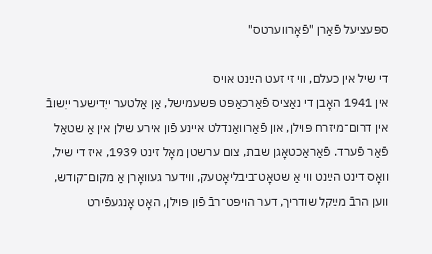ספּעציעל פֿאַרן "פֿאָרװערטס"

די שיל אין כעלם, ווי זי זעט הײַנט אויס
אין 1941 האָבן די נאַציס פֿאַרכאַפּט פּשעמישל, אַן אַלטער ייִדישער ייִשובֿ אין דרום־מיזרח פּוילן, און פֿאַרוואַנדלט איינע פֿון אירע שילן אין אַ שטאַל פֿאַר פֿערד. פֿאַראַכטאָגן שבת, צום ערשטן מאָל זינט 1939, איז די שיל, וואָס דינט הײַנט ווי אַ שטאָט־ביבליאָטעק, ווידער געוואָרן אַ מקום־קודש, ווען הרבֿ מײַקל שודריך, דער הויפּט־רבֿ פֿון פּוילן, האָט אָנגעפֿירט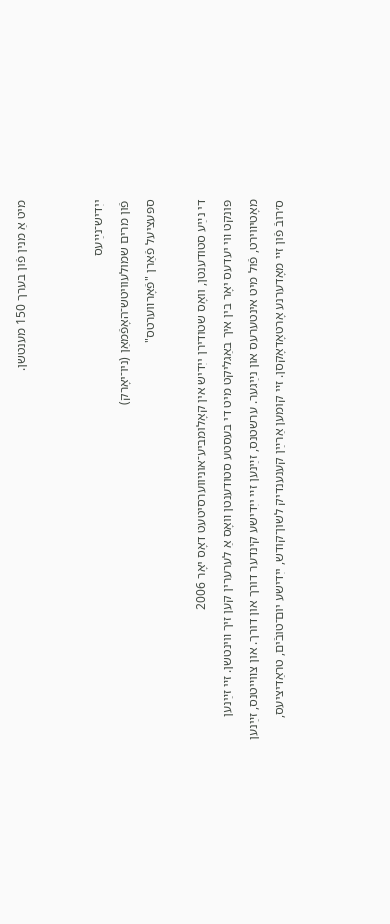מיט אַ מנין פֿון בערך 150 מענטשן.


ייִדיש־נײַעס
פֿון מרים שמולעוויטש־האָפֿמאַן (ניו־יאָרק)
ספּעציעל פֿאַרן "פֿאָרװערטס"

די נײַע סטודענטן, וואָס שטודירן ייִדיש אין קאָלומביע־אוניווערסיטעט דאָס יאָר 2006
פּונקט װי יעדעס יאָר בין איך באַגליקט מיט די בעסטע סטודענטן װאָס אַ לערערין קען זיך װינטשן. זײ זײַנען מאָטיװירט, פֿול מיט אינטערעס און נײַגער. ערשטנס, זײַנען זײ ייִדישע קינדער דורך און דורך. און צװײטנס, זײַנען ס׳רובֿ פֿון זײ מאָדערנע אָרטאָדאָקסן. זײ קומען אַרײַן קענענדיק לשון־קודש, ייִדישע יום־טובֿים, טראַדיציעס,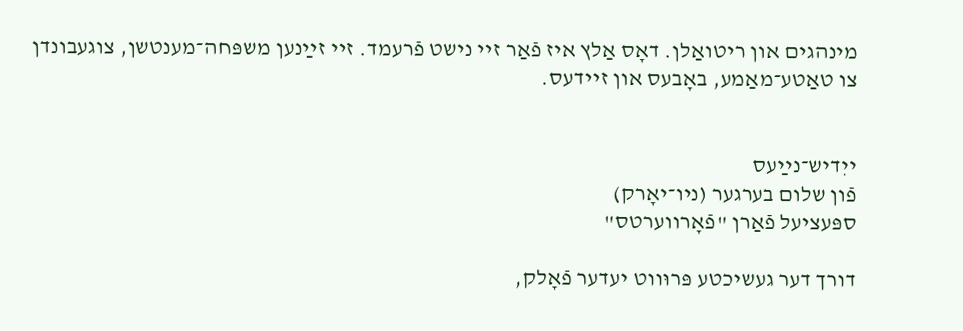מינהגים און ריטואַלן. דאָס אַלץ איז פֿאַר זײ נישט פֿרעמד. זײ זײַנען משפּחה־מענטשן, צוגעבונדן צו טאַטע־מאַמע, באָבעס און זײדעס.


ייִדיש־נײַעס
פֿון שלום בערגער (ניו־יאָרק)
ספּעציעל פֿאַרן "פֿאָרװערטס"

דורך דער געשיכטע פּרוּווט יעדער פֿאָלק,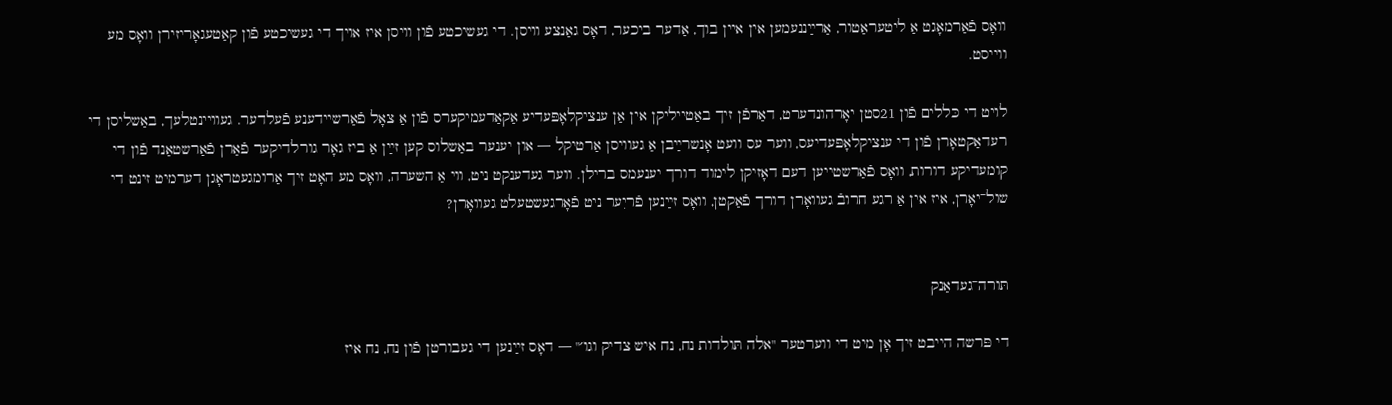וואָס פֿאַרמאָגט אַ ליטעראַטור, אַרײַננעמען אין איין בוך, אַדער ביכער, דאָס גאַנצע וויסן. די געשיכטע פֿון וויסן איז אויך די געשיכטע פֿון קאַטעגאָריזירן וואָס מע ווייסט.

לויט די כּללים פֿון 21סטן יאָרהונדערט, דאַרפֿן זיך באַטייליקן אין אַן ענציקלאָפּעדיע אַקאַדעמיקערס פֿון אַ צאָל פֿאַרשיידענע פֿעלדער. געוויינטלעך, באַשליסן די רעדאַקטאָרן פֿון די ענציקלאָפּעדיעס, ווער עס וועט אָנשרײַבן אַ געוויסן אַרטיקל — און יענער באַשלוס קען זײַן אַ ביז גאָר גורלדיקער פֿאַרן פֿאַרשטאַנד פֿון די קומעדיקע דורות, וואָס פֿאַרשטייען דעם דאָזיקן לימוד דורך יענעמס ברילן. ווער געדענקט ניט, ווי אַ השערה, וואָס מע האָט זיך אַרומגעטראָגן דערמיט זינט די שול־יאָרן, איז אין אַ רגע חרובֿ געוואָרן דורך פֿאַקטן, וואָס זײַנען פֿריִער ניט פֿאָרגעשטעלט געוואָרן?


תּורה־געדאַנק

די פּרשה הייבט זיך אָן מיט די ווערטער "אלה תּולדות נח, נח איש צדיק וגו׳" — דאָס זײַנען די געבורטן פֿון נח, נח איז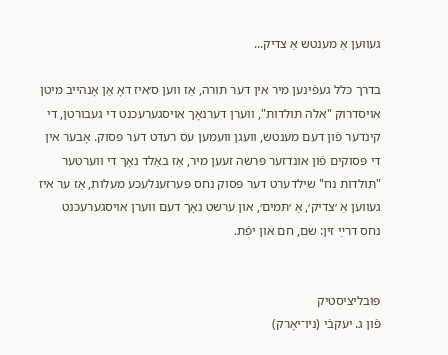געווען אַ מענטש אַ צדיק...

בדרך כּלל געפֿינען מיר אין דער תּורה, אַז ווען ס׳איז דאָ אַן אָנהייב מיטן אויסדרוק "אלה תּולדות", ווערן דערנאָך אויסגערעכנט די געבורטן, די קינדער פֿון דעם מענטש, וועגן וועמען עס רעדט דער פּסוק. אָבער אין די פּסוקים פֿון אונדזער פּרשה זעען מיר, אַז באַלד נאָך די ווערטער "תּולדות נח" שילדערט דער פּסוק נחס פּערזענלעכע מעלות, אַז ער איז געווען אַ ׳צדיק׳, אַ ׳תּמים׳, און ערשט נאָך דעם ווערן אויסגערעכנט נחס דרײַ זין: שם, חם און יפֿת.


פּובליציסטיק
פֿון ג. יעקבֿי (ניו־יאָרק)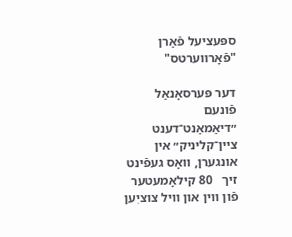ספּעציעל פֿאַרן "פֿאָרװערטס"

דער פּערסאָנאַל פֿונעם ״דיאַמאַנט־דענט ציין־קליניק״ אין אונגערן, וואָס געפֿינט זיך   80 קילאָמעטער פֿון ווין און וויל צוציִען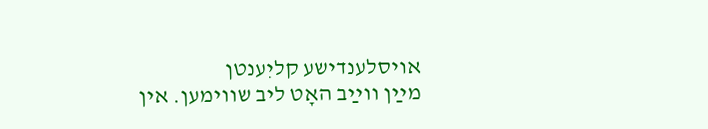אויסלענדישע קליִענטן
מײַן ווײַב האָט ליב שווימען. אין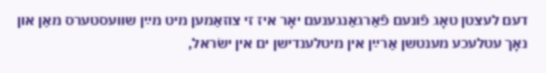דעם לעצטן טאָג פֿונעם פֿאַרגאַנגענעם יאָר איז זי צוזאַמען מיט מײַן שוועסטערס מאַן און נאָך עטלעכע מענטשן אַרײַן אין מיטלענדישן ים אין ישׂראל,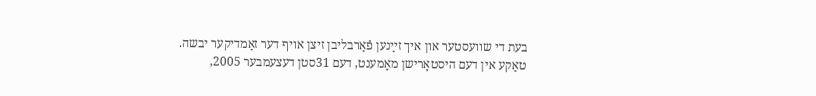בעת די שוועסטער און איך זײַנען פֿאַרבליבן זיצן אויף דער זאַמדיקער יבשה. טאַקע אין דעם היסטאָרישן מאָמענט, דעם 31סטן דעצעמבער 2005,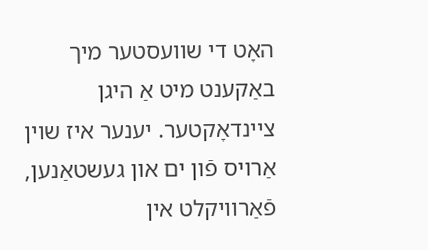האָט די שוועסטער מיך באַקענט מיט אַ היגן ציינדאָקטער. יענער איז שוין אַרויס פֿון ים און געשטאַנען, פֿאַרוויקלט אין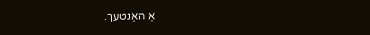אַ האַנטעך.